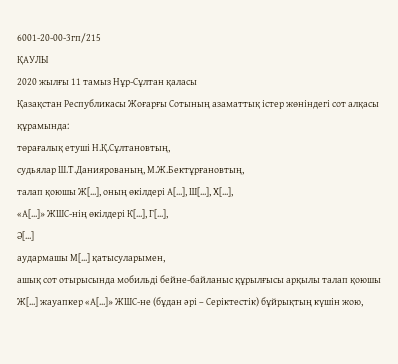6001-20-00-3гп/215
ҚАУЛЫ
2020 жылғы 11 тамыз Нұр-Сұлтан қаласы
Қазақстан Республикасы Жоғарғы Сотының азаматтық істер жөніндегі сот алқасы құрамында:
төрағалық етуші Н.Қ.Сұлтановтың,
судьялар Ш.Т.Даниярованың, М.Ж.Бектұрғановтың,
талап қоюшы Ж[...], оның өкілдері А[...], Ш[...], Х[...],
«А[...]» ЖШС-нің өкілдері К[...], Г[...],
Ә[...]
аудармашы М[...] қатысуларымен,
ашық сот отырысында мобильді бейне-байланыс құрылғысы арқылы талап қоюшы Ж[...] жауапкер «А[...]» ЖШС-не (бұдан әрі – Серіктестік) бұйрықтың күшін жою,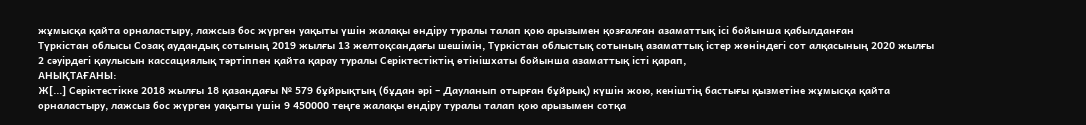жұмысқа қайта орналастыру, лажсыз бос жүрген уақыты үшін жалақы өндіру туралы талап қою арызымен қозғалған азаматтық ісі бойынша қабылданған
Түркістан облысы Созақ аудандық сотының 2019 жылғы 13 желтоқсандағы шешімін, Түркістан облыстық сотының азаматтық істер жөніндегі сот алқасының 2020 жылғы 2 сәуірдегі қаулысын кассациялық тәртіппен қайта қарау туралы Серіктестіктің өтінішхаты бойынша азаматтық істі қарап,
АНЫҚТАҒАНЫ:
Ж[...] Серіктестікке 2018 жылғы 18 қазандағы № 579 бұйрықтың (бұдан әрі – Дауланып отырған бұйрық) күшін жою, кеніштің бастығы қызметіне жұмысқа қайта орналастыру, лажсыз бос жүрген уақыты үшін 9 450000 теңге жалақы өндіру туралы талап қою арызымен сотқа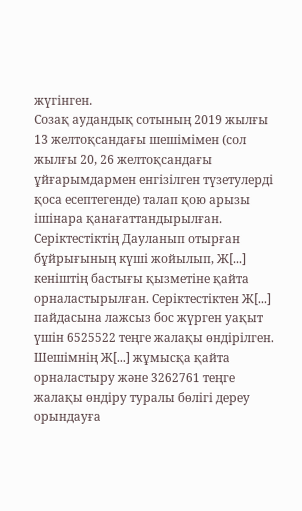жүгінген.
Созақ аудандық сотының 2019 жылғы 13 желтоқсандағы шешімімен (сол жылғы 20, 26 желтоқсандағы ұйғарымдармен енгізілген түзетулерді қоса есептегенде) талап қою арызы ішінара қанағаттандырылған.
Серіктестіктің Дауланып отырған бұйрығының күші жойылып, Ж[...] кеніштің бастығы қызметіне қайта орналастырылған. Серіктестіктен Ж[...] пайдасына лажсыз бос жүрген уақыт үшін 6525522 теңге жалақы өндірілген.
Шешімнің Ж[...] жұмысқа қайта орналастыру және 3262761 теңге жалақы өндіру туралы бөлігі дереу орындауға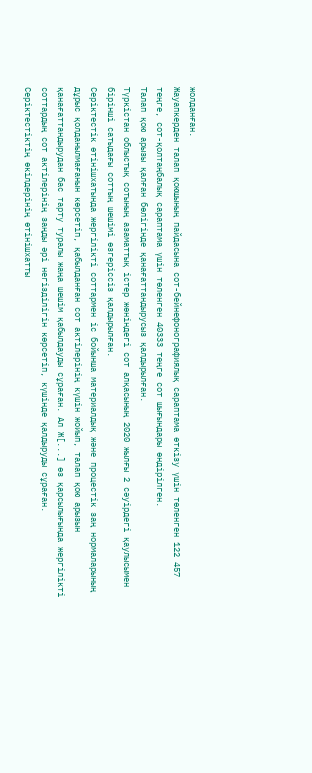жолданған.
Жауапкерден талап қоюшының пайдасына сот-бейнефонографиялық сараптама өткізу үшін төленген 122 457 теңге, сот-қолтаңбалық сараптама үшін төленген 40333 теңге сот шығындары өндірілген.
Талап қою арызы қалған бөлігінде қанағаттандырусыз қалдырылған.
Түркістан облыстық сотының азаматтық істер жөніндегі сот алқасының 2020 жылғы 2 сәуірдегі қаулысымен бірінші сатыдағы соттың шешімі өзгеріссіз қалдырылған.
Серіктестік өтінішхатында жергілікті соттармен іс бойынша материалдық және процестік заң нормаларының дұрыс қолданылмағанын көрсетіп, қабылданған сот актілерінің күшін жойып, талап қою арызын қанағаттандырудан бас тарту туралы жаңа шешім қабылдауды сұраған. Ал Ж[...] өз қарсылығында жергілікті соттардың сот актілерінің заңды әрі негізділігін көрсетіп, күшінде қалдыруды сұраған.
Серіктестіктің өкілдерінің өтінішхатты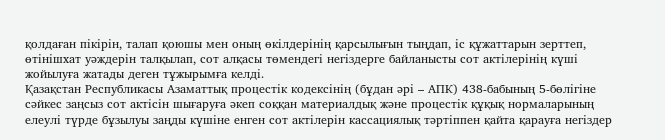қолдаған пікірін, талап қоюшы мен оның өкілдерінің қарсылығын тыңдап, іс құжаттарын зерттеп, өтінішхат уәждерін талқылап, сот алқасы төмендегі негіздерге байланысты сот актілерінің күші жойылуға жатады деген тұжырымға келді.
Қазақстан Республикасы Азаматтық процестік кодексінің (бұдан әрі – АПК) 438-бабының 5-бөлігіне сәйкес заңсыз сот актiсiн шығаруға әкеп соққан материалдық және процестік құқық нормаларының елеулi түрде бұзылуы заңды күшіне енген сот актілерін кассациялық тәртіппен қайта қарауға негiздер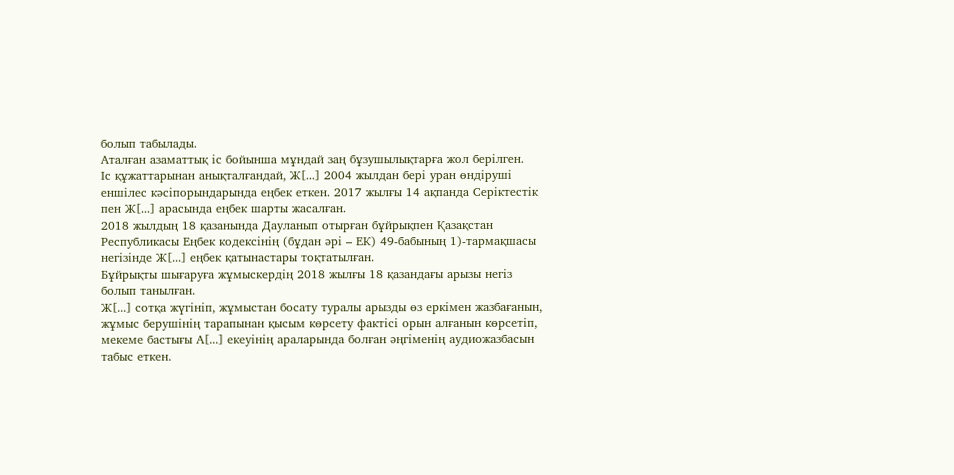болып табылады.
Аталған азаматтық іс бойынша мұндай заң бұзушылықтарға жол берілген.
Іс құжаттарынан анықталғандай, Ж[...] 2004 жылдан бері уран өндіруші еншілес кәсіпорындарында еңбек еткен. 2017 жылғы 14 ақпанда Серіктестік пен Ж[...] арасында еңбек шарты жасалған.
2018 жылдың 18 қазанында Дауланып отырған бұйрықпен Қазақстан Республикасы Еңбек кодексінің (бұдан әрі – ЕК) 49-бабының 1)-тармақшасы негізінде Ж[...] еңбек қатынастары тоқтатылған.
Бұйрықты шығаруға жұмыскердің 2018 жылғы 18 қазандағы арызы негіз болып танылған.
Ж[...] сотқа жүгініп, жұмыстан босату туралы арызды өз еркімен жазбағанын, жұмыс берушінің тарапынан қысым көрсету фактісі орын алғанын көрсетіп, мекеме бастығы А[...] екеуінің араларында болған әңгіменің аудиожазбасын табыс еткен.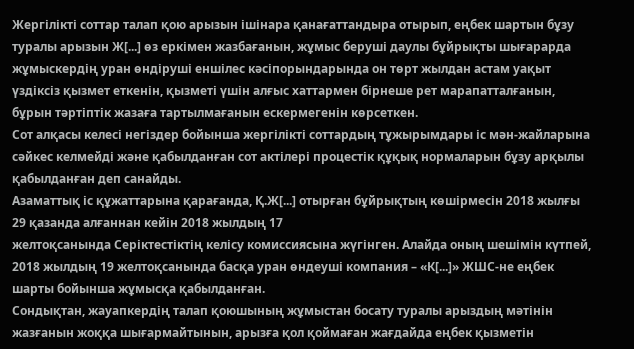Жергілікті соттар талап қою арызын ішінара қанағаттандыра отырып, еңбек шартын бұзу туралы арызын Ж[...] өз еркімен жазбағанын, жұмыс беруші даулы бұйрықты шығарарда жұмыскердің уран өндіруші еншілес кәсіпорындарында он төрт жылдан астам уақыт үздіксіз қызмет еткенін, қызметі үшін алғыс хаттармен бірнеше рет марапатталғанын, бұрын тәртіптік жазаға тартылмағанын ескермегенін көрсеткен.
Сот алқасы келесі негіздер бойынша жергілікті соттардың тұжырымдары іс мән-жайларына сәйкес келмейді және қабылданған сот актілері процестік құқық нормаларын бұзу арқылы қабылданған деп санайды.
Азаматтық іс құжаттарына қарағанда, Қ.Ж[...] отырған бұйрықтың көшірмесін 2018 жылғы 29 қазанда алғаннан кейін 2018 жылдың 17
желтоқсанында Серіктестіктің келісу комиссиясына жүгінген. Алайда оның шешімін күтпей, 2018 жылдың 19 желтоқсанында басқа уран өндеуші компания – «К[...]» ЖШС-не еңбек шарты бойынша жұмысқа қабылданған.
Сондықтан, жауапкердің талап қоюшының жұмыстан босату туралы арыздың мәтінін жазғанын жоққа шығармайтынын, арызға қол қоймаған жағдайда еңбек қызметін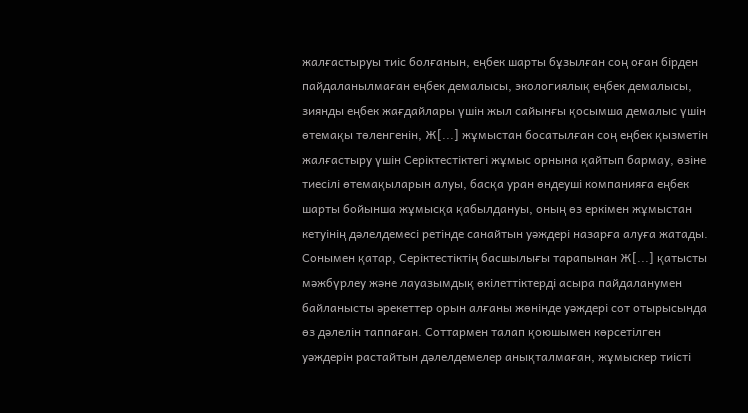жалғастыруы тиіс болғанын, еңбек шарты бұзылған соң оған бірден пайдаланылмаған еңбек демалысы, экологиялық еңбек демалысы, зиянды еңбек жағдайлары үшін жыл сайынғы қосымша демалыс үшін өтемақы төленгенін, Ж[...] жұмыстан босатылған соң еңбек қызметін жалғастыру үшін Серіктестіктегі жұмыс орнына қайтып бармау, өзіне тиесілі өтемақыларын алуы, басқа уран өндеуші компанияға еңбек шарты бойынша жұмысқа қабылдануы, оның өз еркімен жұмыстан кетуінің дәлелдемесі ретінде санайтын уәждері назарға алуға жатады.
Сонымен қатар, Серіктестіктің басшылығы тарапынан Ж[...] қатысты мәжбүрлеу және лауазымдық өкілеттіктерді асыра пайдаланумен байланысты әрекеттер орын алғаны жөнінде уәждері сот отырысында өз дәлелін таппаған. Соттармен талап қоюшымен көрсетілген уәждерін растайтын дәлелдемелер анықталмаған, жұмыскер тиісті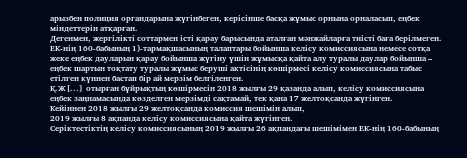арызбен полиция органдарына жүгінбеген, керісінше басқа жұмыс орнына орналасып, еңбек міндеттерін атқарған.
Дегенмен, жергілікті соттармен істі қарау барысында аталған мәнжайларға тиісті баға берілмеген.
ЕК-нің 160-бабының 1)-тармақшасының талаптары бойынша келісу комиссиясына немесе сотқа жеке еңбек дауларын қарау бойынша жүгіну үшін жұмысқа қайта алу туралы даулар бойынша – еңбек шартын тоқтату туралы жұмыс беруші актісінің көшірмесі келісу комиссиясына табыс етілген күннен бастап бір ай мерзім белгіленген.
Қ.Ж[...] отырған бұйрықтың көшірмесін 2018 жылғы 29 қазанда алып, келісу комиссиясына еңбек заңнамасында көзделген мерзімді сақтамай, тек қана 17 желтоқсанда жүгінген.
Кейіннен 2018 жылғы 29 желтоқсанда комиссия шешімін алып,
2019 жылғы 8 ақпанда келісу комиссиясына қайта жүгінген.
Серіктестіктің келісу комиссиясының 2019 жылғы 26 ақпандағы шешімімен ЕК-нің 160-бабының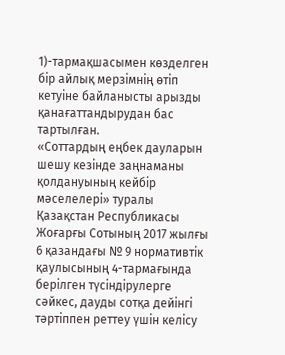1)-тармақшасымен көзделген бір айлық мерзімнің өтіп кетуіне байланысты арызды қанағаттандырудан бас тартылған.
«Соттардың еңбек дауларын шешу кезінде заңнаманы қолдануының кейбір мәселелері» туралы Қазақстан Республикасы Жоғарғы Сотының 2017 жылғы 6 қазандағы № 9 нормативтік қаулысының 4-тармағында берілген түсіндірулерге сәйкес, дауды сотқа дейінгі тәртіппен реттеу үшін келісу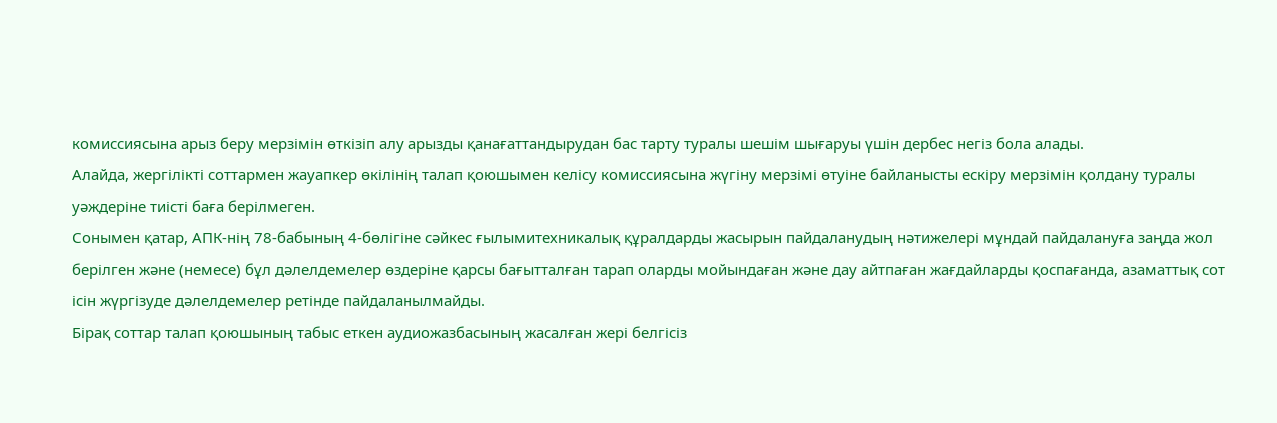комиссиясына арыз беру мерзімін өткізіп алу арызды қанағаттандырудан бас тарту туралы шешім шығаруы үшін дербес негіз бола алады.
Алайда, жергілікті соттармен жауапкер өкілінің талап қоюшымен келісу комиссиясына жүгіну мерзімі өтуіне байланысты ескіру мерзімін қолдану туралы уәждеріне тиісті баға берілмеген.
Сонымен қатар, АПК-нің 78-бабының 4-бөлігіне сәйкес ғылымитехникалық құралдарды жасырын пайдаланудың нәтижелері мұндай пайдалануға заңда жол берілген және (немесе) бұл дәлелдемелер өздеріне қарсы бағытталған тарап оларды мойындаған және дау айтпаған жағдайларды қоспағанда, азаматтық сот ісін жүргізуде дәлелдемелер ретінде пайдаланылмайды.
Бірақ соттар талап қоюшының табыс еткен аудиожазбасының жасалған жері белгісіз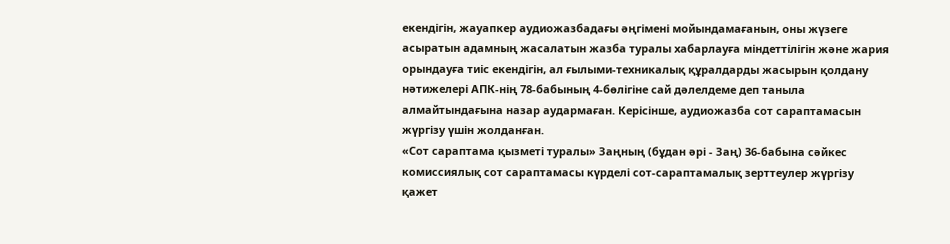екендігін, жауапкер аудиожазбадағы әңгімені мойындамағанын, оны жүзеге асыратын адамның жасалатын жазба туралы хабарлауға міндеттілігін және жария орындауға тиіс екендігін, ал ғылыми-техникалық құралдарды жасырын қолдану нәтижелері АПК-нің 78-бабының 4-бөлігіне сай дәлелдеме деп таныла алмайтындағына назар аудармаған. Керісінше, аудиожазба сот сараптамасын жүргізу үшін жолданған.
«Сот сараптама қызметі туралы» Заңның (бұдан әрі - Заң) 36-бабына сәйкес комиссиялық сот сараптамасы күрделі сот-сараптамалық зерттеулер жүргізу қажет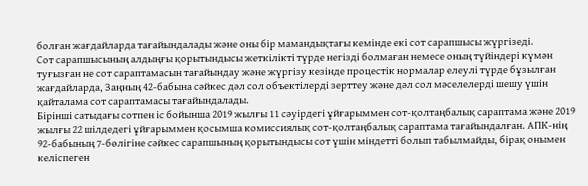болған жағдайларда тағайындалады және оны бір мамандықтағы кемінде екі сот сарапшысы жүргізеді.
Сот сарапшысының алдыңғы қорытындысы жеткілікті түрде негізді болмаған немесе оның түйіндері күмән туғызған не сот сараптамасын тағайындау және жүргізу кезінде процестік нормалар елеулі түрде бұзылған жағдайларда, Заңның 42-бабына сәйкес дәл сол объектілерді зерттеу және дәл сол мәселелерді шешу үшін қайталама сот сараптамасы тағайындалады.
Бірінші сатыдағы сотпен іс бойынша 2019 жылғы 11 сәуірдегі ұйғарыммен сот-қолтаңбалық сараптама және 2019 жылғы 22 шілдедегі ұйғарыммен қосымша комиссиялық сот-қолтаңбалық сараптама тағайындалған. АПК-нің 92-бабының 7-бөлігіне сәйкес сарапшының қорытындысы сот үшін міндетті болып табылмайды, бірақ онымен келіспеген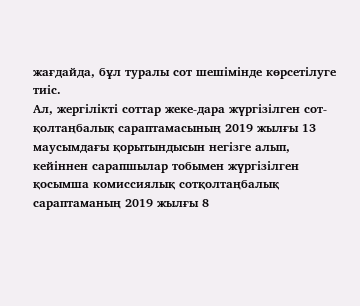жағдайда, бұл туралы сот шешімінде көрсетілуге тиіс.
Ал, жергілікті соттар жеке-дара жүргізілген сот-қолтаңбалық сараптамасының 2019 жылғы 13 маусымдағы қорытындысын негізге алып, кейіннен сарапшылар тобымен жүргізілген қосымша комиссиялық сотқолтаңбалық сараптаманың 2019 жылғы 8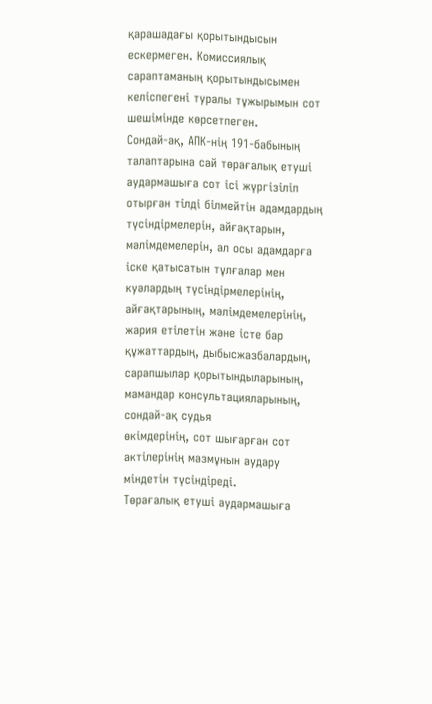қарашадағы қорытындысын ескермеген. Комиссиялық сараптаманың қорытындысымен келіспегені туралы тұжырымын сот шешімінде көрсетпеген.
Сондай-ақ, АПК-нің 191-бабының талаптарына сай төрағалық етушi аудармашыға сот ісі жүргiзiлiп отырған тiлдi бiлмейтiн адамдардың түсiндiрмелерiн, айғақтарын, мәлiмдемелерiн, ал осы адамдарға iске қатысатын тұлғалар мен куәлардың түсiндiрмелерiнiң, айғақтарының, мәлiмдемелерiнiң, жария етiлетiн және iсте бар құжаттардың, дыбысжазбалардың, сарапшылар қорытындыларының, мамандар консультацияларының, сондай-ақ судья
өкiмдерiнiң, сот шығарған сот актілерінің мазмұнын аудару мiндетiн түсiндiредi.
Төрағалық етушi аудармашыға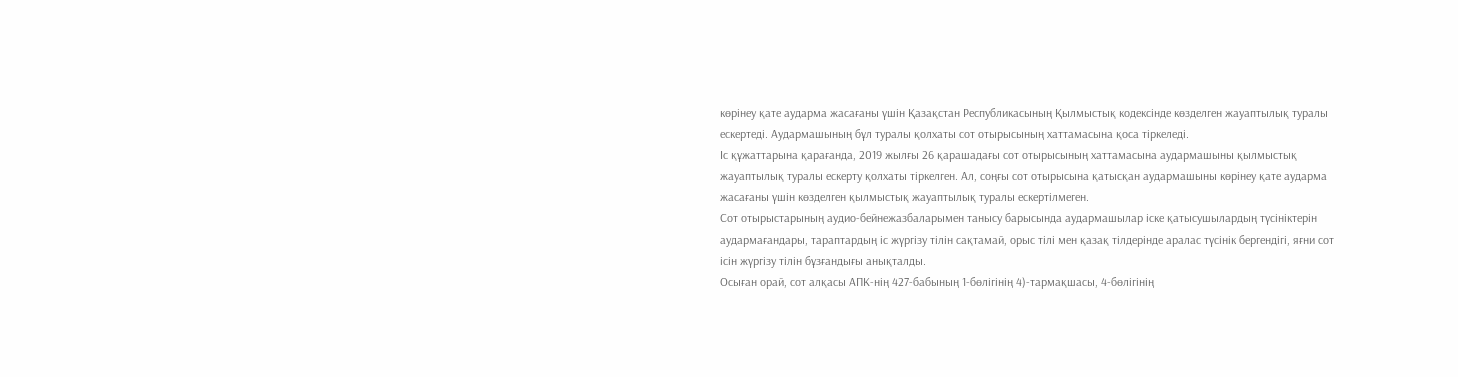көрiнеу қате аударма жасағаны үшiн Қазақстан Республикасының Қылмыстық кодексiнде көзделген жауаптылық туралы ескертедi. Аудармашының бұл туралы қолхаты сот отырысының хаттамасына қоса тiркеледi.
Іс құжаттарына қарағанда, 2019 жылғы 26 қарашадағы сот отырысының хаттамасына аудармашыны қылмыстық жауаптылық туралы ескерту қолхаты тіркелген. Ал, соңғы сот отырысына қатысқан аудармашыны көрінеу қате аударма жасағаны үшін көзделген қылмыстық жауаптылық туралы ескертілмеген.
Сот отырыстарының аудио-бейнежазбаларымен танысу барысында аудармашылар іске қатысушылардың түсініктерін аудармағандары, тараптардың іс жүргізу тілін сақтамай, орыс тілі мен қазақ тілдерінде аралас түсінік бергендігі, яғни сот ісін жүргізу тілін бұзғандығы анықталды.
Осыған орай, сот алқасы АПК-нің 427-бабының 1-бөлігінің 4)-тармақшасы, 4-бөлігінің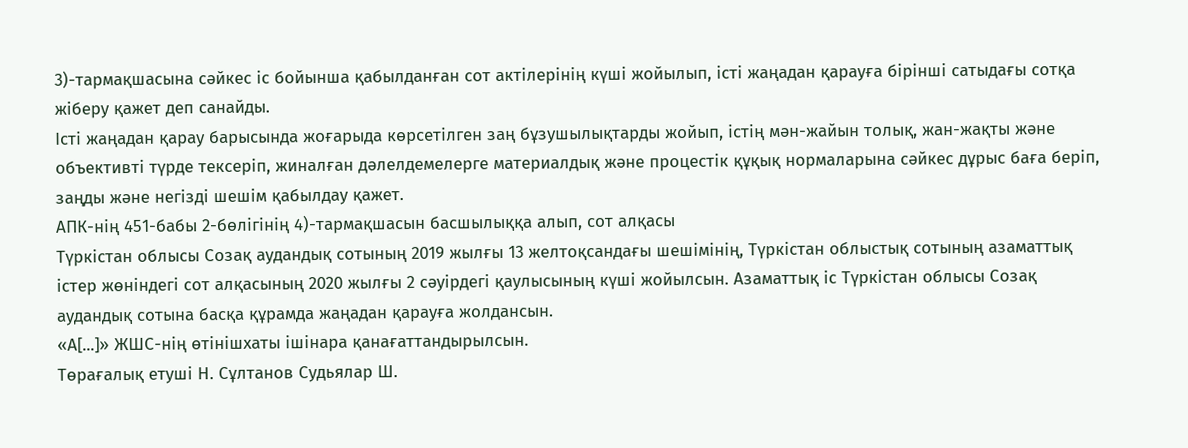3)-тармақшасына сәйкес іс бойынша қабылданған сот актілерінің күші жойылып, істі жаңадан қарауға бірінші сатыдағы сотқа жіберу қажет деп санайды.
Істі жаңадан қарау барысында жоғарыда көрсетілген заң бұзушылықтарды жойып, істің мән-жайын толық, жан-жақты және объективті түрде тексеріп, жиналған дәлелдемелерге материалдық және процестік құқық нормаларына сәйкес дұрыс баға беріп, заңды және негізді шешім қабылдау қажет.
АПК-нің 451-бабы 2-бөлігінің 4)-тармақшасын басшылыққа алып, сот алқасы
Түркістан облысы Созақ аудандық сотының 2019 жылғы 13 желтоқсандағы шешімінің, Түркістан облыстық сотының азаматтық істер жөніндегі сот алқасының 2020 жылғы 2 сәуірдегі қаулысының күші жойылсын. Азаматтық іс Түркістан облысы Созақ аудандық сотына басқа құрамда жаңадан қарауға жолдансын.
«А[...]» ЖШС-нің өтінішхаты ішінара қанағаттандырылсын.
Төрағалық етуші Н. Сұлтанов Судьялар Ш.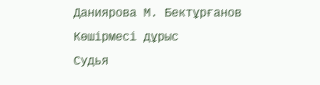Даниярова М. Бектұрғанов Көшірмесі дұрыс
Судья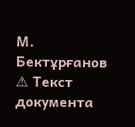М. Бектұрғанов
⚠ Текст документа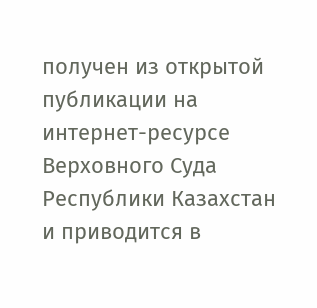получен из открытой публикации на интернет-ресурсе Верховного Суда Республики Казахстан и приводится в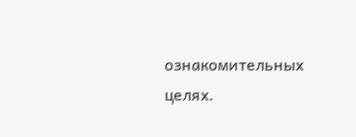ознакомительных целях.